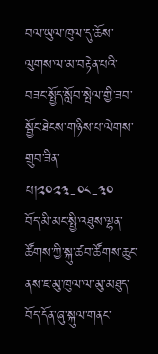བལ་ཡུལ་ཁུལ་དུ་ཆོས་ལུགས་ལ་མ་བརྟེན་པའི་བཟང་སྤྱོད་སློབ་སྤེལ་གྱི་ཟབ་སྦྱོང་ཐེངས་གཉིས་པ་ལེགས་གྲུབ་ཟིན་པ།༢༠༢༣-༠༨-༣༠
བོད་མི་མང་སྤྱི་འཐུས་ལྷན་ཚོགས་ཀྱི་སྐུ་ཚབ་ཚོགས་ཆུང་ནས་ཇ་མུ་ཁུལ་ལ་མུ་མཐུད་བོད་དོན་ཞུ་སྐུལ་གནང་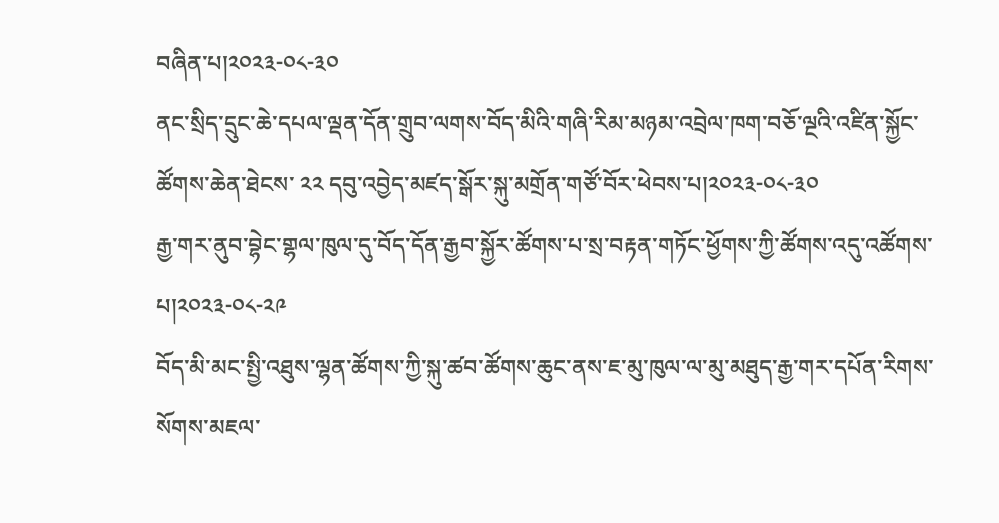བཞིན་པ།༢༠༢༣-༠༨-༣༠
ནང་སྲིད་དྲུང་ཆེ་དཔལ་ལྡན་དོན་གྲུབ་ལགས་བོད་མིའི་གཞི་རིམ་མཉམ་འབྲེལ་ཁག་བཅོ་ལྔའི་འཛིན་སྐྱོང་ཚོགས་ཆེན་ཐེངས་ ༢༢ དབུ་འབྱེད་མཛད་སྒོར་སྐུ་མགྲོན་གཙོ་བོར་ཕེབས་པ།༢༠༢༣-༠༨-༣༠
རྒྱ་གར་ནུབ་བྷེང་གྷལ་ཁུལ་དུ་བོད་དོན་རྒྱབ་སྐྱོར་ཚོགས་པ་སྲ་བརྟན་གཏོང་ཕྱོགས་ཀྱི་ཚོགས་འདུ་འཚོགས་པ།༢༠༢༣-༠༨-༢༩
བོད་མི་མང་སྤྱི་འཐུས་ལྷན་ཚོགས་ཀྱི་སྐུ་ཚབ་ཚོགས་ཆུང་ནས་ཇ་མུ་ཁུལ་ལ་མུ་མཐུད་རྒྱ་གར་དཔོན་རིགས་སོགས་མཇལ་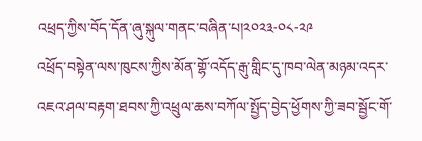འཕྲད་ཀྱིས་བོད་དོན་ཞུ་སྐུལ་གནང་བཞིན་པ།༢༠༢༣-༠༨-༢༩
འཕྲོད་བསྟེན་ལས་ཁུངས་ཀྱིས་མོན་གྷོ་འདོད་རྒུ་གླིང་དུ་ཁབ་ལེན་མཉམ་འདར་འཇའ་ཤལ་བརྟག་ཐབས་ཀྱི་འཕྲུལ་ཆས་བཀོལ་སྤྱོད་བྱེད་ཕྱོགས་ཀྱི་ཟབ་སྦྱོང་གོ་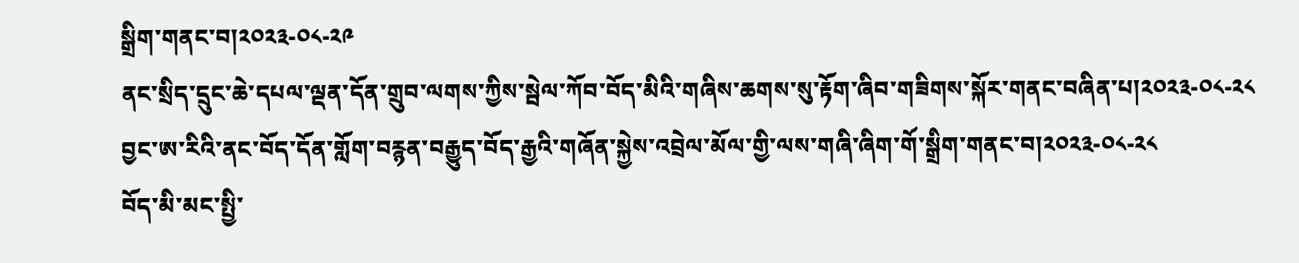སྒྲིག་གནང་བ།༢༠༢༣-༠༨-༢༩
ནང་སྲིད་དྲུང་ཆེ་དཔལ་ལྡན་དོན་གྲུབ་ལགས་ཀྱིས་སྦེལ་ཀོབ་བོད་མིའི་གཞིས་ཆགས་སུ་རྟོག་ཞིབ་གཟིགས་སྐོར་གནང་བཞིན་པ།༢༠༢༣-༠༨-༢༨
བྱང་ཨ་རིའི་ནང་བོད་དོན་གློག་བརྙན་བརྒྱུད་བོད་རྒྱའི་གཞོན་སྐྱེས་འབྲེལ་མོལ་གྱི་ལས་གཞི་ཞིག་གོ་སྒྲིག་གནང་བ།༢༠༢༣-༠༨-༢༨
བོད་མི་མང་སྤྱི་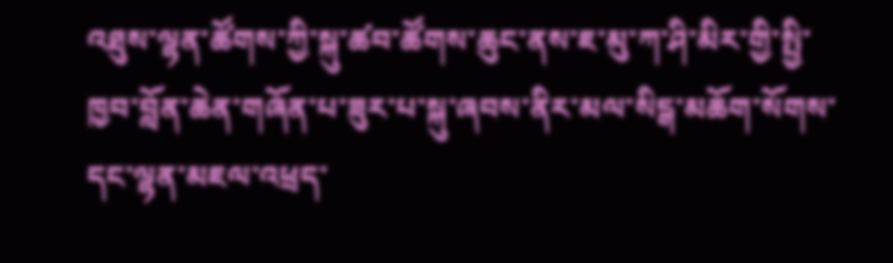འཐུས་ལྷན་ཚོགས་ཀྱི་སྐུ་ཚབ་ཚོགས་ཆུང་ནས་ཇ་མུ་ཀ་ཤི་མིར་གྱི་སྤྱི་ཁྱབ་བློན་ཆེན་གཞོན་པ་ཟུར་པ་སྐུ་ཞབས་ནིར་མལ་སིངྒ་མཆོག་སོགས་དང་ལྷན་མཇལ་འཕྲད་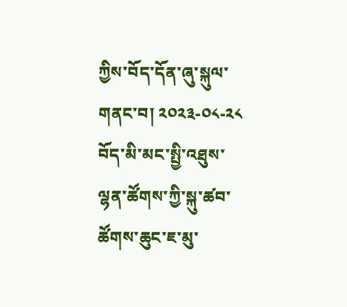ཀྱིས་བོད་དོན་ཞུ་སྐུལ་གནང་བ། ༢༠༢༣-༠༨-༢༨
བོད་མི་མང་སྤྱི་འཐུས་ལྷན་ཚོགས་ཀྱི་སྐུ་ཚབ་ཚོགས་ཆུང་ཇ་མུ་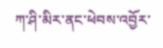ཀ་ཤི་མིར་ནང་ཕེབས་འབྱོར་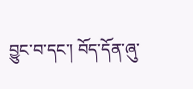བྱུང་བ་དང་། བོད་དོན་ཞུ་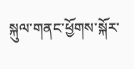སྐུལ་གནང་ཕྱོགས་སྐོར་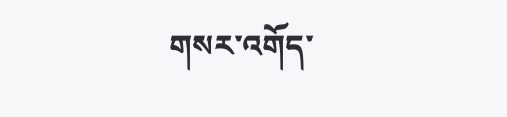གསར་འགོད་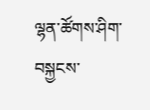ལྷན་ཚོགས་ཤིག་བསྐྱངས་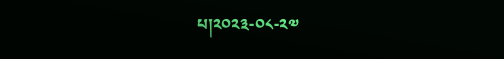པ།༢༠༢༣-༠༨-༢༧